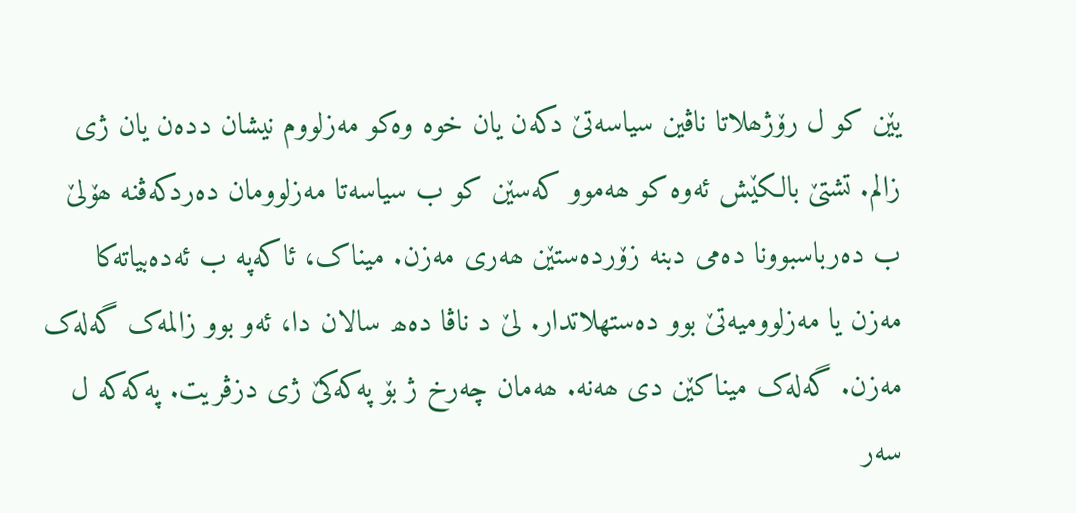یێن کو ل رۆژھلاتا ناڤین سیاسەتێ دکەن یان خوە وەکو مەزلووم نیشان ددەن یان ژی زالم. تشتێ بالکێش ئەوە کو ھەموو کەسێن کو ب سیاسەتا مەزلوومان دەردکەڤنە ھۆلێ ب دەرباسبوونا دەمی دبنە زۆردەستێن ھەری مەزن. میناک، ئاکەپە ب ئەدەبیاتەکا مەزن یا مەزلوومیەتێ بوو دەستھلاتدار. لێ د ناڤا دەھ سالان دا، ئەو بوو زالمەک گەلەک مەزن. گەلەک میناکێن دی ھەنە. ھەمان چەرخ ژ بۆ پەکەکێ ژی دزڤریت. پەکەکە ل سەر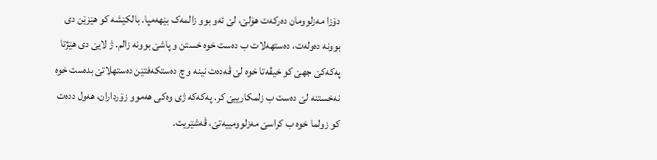دۆزا مەزلوومان دەرکەت ھۆلێ، لێ ئەو بوو زالمەک بێھەمپا. بالکێشە کو ھێزێن دی بوونە دەولەت، دەستهەلات ب دەست خوە خستن و پاشێ بوونە زالم. ژ لایێ دی ھێژتا پەکەکێ جھێ کو خیڤەتا خوە لێ ڤەدەت نینە و چ دەستکەفتێن دەستھلاتێ بدەست خوە نەخستنە لێ دەست ب زلمکارییێ کر. پەکەکە ژی وەکی ھەموو زۆرداران، ھەول ددەت کو زولما خوە ب کراسێ مەزلوومییەتێ، ڤەشێریت.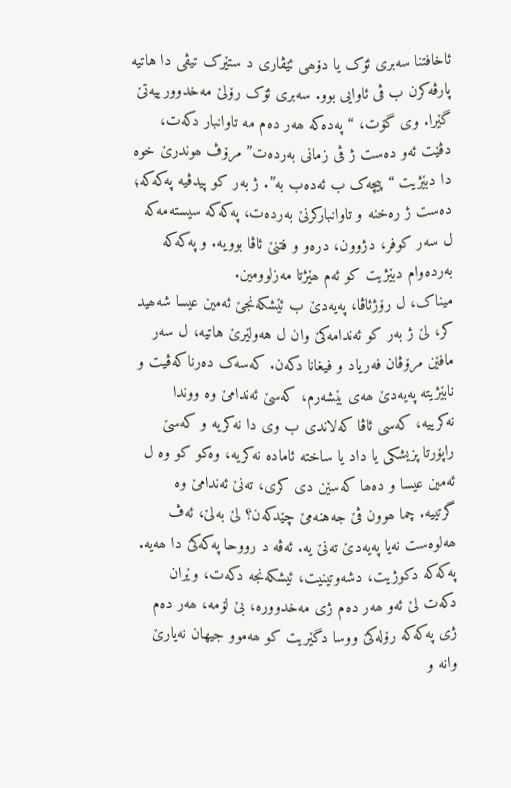ئاخافتنا سەبری ئۆک یا دۆھی ئێڤاری د ستێرک تیڤی دا هاتیە پارڤەکرن ب ڤی ئاوایی بوو. سەبری ئۆک رۆلێ مەخدوورییەتێ گێرا. وی گۆت، “پەدەکە ھەر دەم مە تاوانبار دکەت، دڤێت ئەو دەست ژ ڤی زمانی بەردەت” مرۆڤ ھوندرێ خوە دا دبێژیت “پیچەک ب ئەدەب بە”. ژ بەر کو پیدڤیە پەکەکە؛ دەست ژ رەخنە و تاوانبارکرنێ بەردەت، پەکەکە سیستەمەکە ل سەر کوفر، دژوون، درەو و فتنێ ئاڤا بوویە. و پەکەکە بەردەوام دبێژیت کو ئەم ھێژتا مەزلوومین.
میناک، ل رۆژئاڤا، پەیەدێ ب ئێشکەنجێ ئەمین عیسا شەھید کر، لێ ژ بەر کو ئەندامەکێ وان ل هەولێرێ هاتیە، ل سەر مافێن مرۆڤان فەریاد و فیغانا دکەن. کەسەک دەرناکەڤیت و نابێژیتە پەیەدێ ھەی بێشەرم، کەسێ ئەندامێ وە ووندا نەکرییە، کەسی ئاڤا کەلاندی ب وی دا نەکریە و کەسێ راپۆرتا پزیشکی یا داد یا ساختە ئامادە نەکریە، وەکو کو وە ل ئەمین عیسا و دەھا کەسێن دی کری، تەنێ ئەندامێ وە گرتییە. چما ھوون ڤێ جەهنەمێ چێدکەن؟ لێ بەلێ، ئەڤ ھەلوەست نەیا پەیەدێ تەنێ یە. ئەڤە د رووحا پەکەکێ دا ھەیە. پەکەکە دکوژیت، دشەوتینیت، ئیشکەنجە دکەت، وێران دکەت لێ ئەو ھەر دەم ژی مەخدوورە، بێ لۆمە، ھەر دەم ژی پەکەکە رۆلەکێ ووسا دگێریت کو ھەموو جیھان نەیارێ وانە و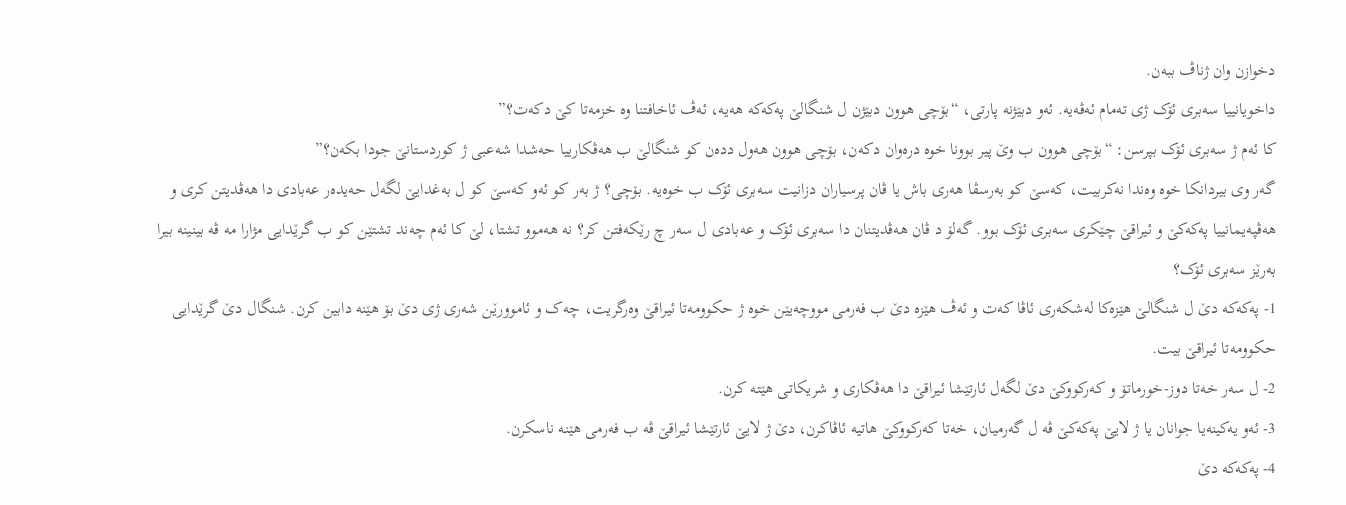دخوازن وان ژناڤ ببەن.
داخویانییا سەبری ئۆک ژی تەمام ئەڤەیە. ئەو دبێژنە پارتی، “بۆچی ھوون دبێژن ل شنگالێ پەکەکە ھەیە، ئەڤ ئاخافتنا وە خزمەتا کێ دکەت؟”
کا ئەم ژ سەبری ئۆک بپرسن: “بۆچی ھوون ب وێ پیر بوونا خوە درەوان دکەن، بۆچی ھوون ھەول ددەن کو شنگالێ ب ھەڤکارییا حەشدا شەعبی ژ کوردستانێ جودا بکەن؟”
گەر وی بیردانکا خوە وەندا نەکربیت، کەسێ کو بەرسڤا ھەری باش یا ڤان پرسیاران دزانیت سەبری ئۆک ب خوەیە. بۆچی؟ ژ بەر کو ئەو کەسێ کو ل بەغدایێ لگەل حەیدەر عەبادی دا ھەڤدیتن کری و ھەڤپەیمانییا پەکەکێ و ئیراقێ چێکری سەبری ئۆک بوو. گەلۆ د ڤان ھەڤدیتنان دا سەبری ئۆک و عەبادی ل سەر چ رێکەفتن کر؟ نە هەموو تشتا، لێ کا ئەم چەند تشتێن کو ب گرێدایی مژارا مە ڤە بینینە بیرا بەرێز سەبری ئۆک؟
1- پەکەکە دێ ل شنگالێ ھێزەکا لەشکەری ئاڤا کەت و ئەڤ ھێزە دێ ب فەرمی مووچەیێن خوە ژ حکوومەتا ئیراقێ وەرگریت، چەک و ئاموورێن شەری ژی دێ بۆ هێنە دابین کرن. شنگال دێ گرێدایی حکوومەتا ئیراقێ بیت.
2- ل سەر خەتا دوز-خورماتۆ و کەرکووکێ دێ لگەل ئارتێشا ئیراقێ دا ھەڤکاری و شریکاتی هێتە کرن.
3- ئەو یەکینەیا جوانان یا ژ لایێ پەکەکێ ڤە ل گەرمیان، خەتا کەرکووکێ ھاتیە ئاڤاکرن، دێ ژ لایێ ئارتێشا ئیراقێ ڤە ب فەرمی هێنە ناسکرن.
4- پەکەکە دێ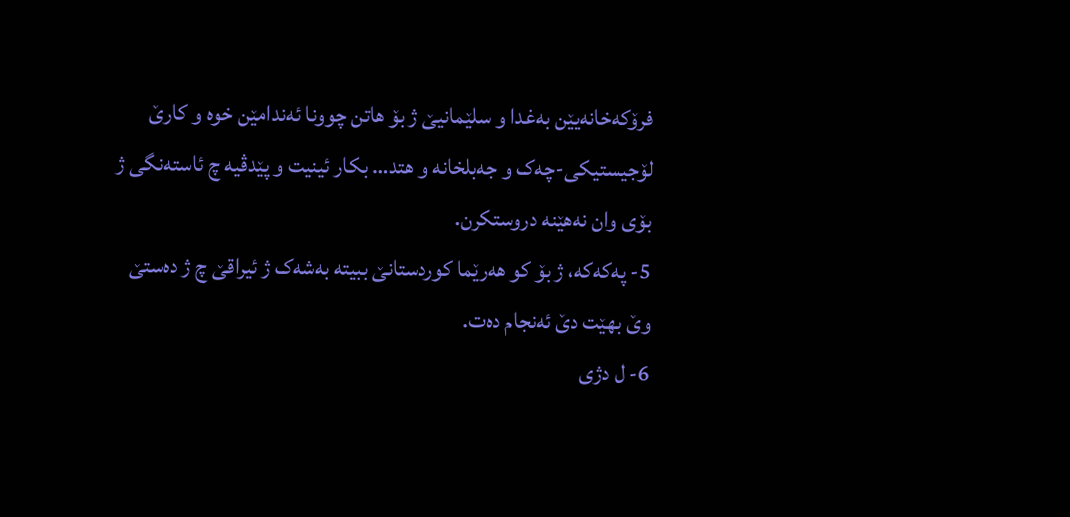فرۆکەخانەیێن بەغدا و سلێمانیێ ژ بۆ ھاتن چوونا ئەندامێن خوە و کارێ لۆجیستیکی-چەک و جەبلخانە و ھتد… بکار ئینیت و پێدڤیە چ ئاستەنگی ژ بۆی وان نەهێنە دروستکرن.
5- پەکەکە، ژ بۆ کو ھەرێما کوردستانێ ببیتە بەشەک ژ ئیراقێ چ ژ دەستێ وێ بهێت دێ ئەنجام دەت.
6- ل دژی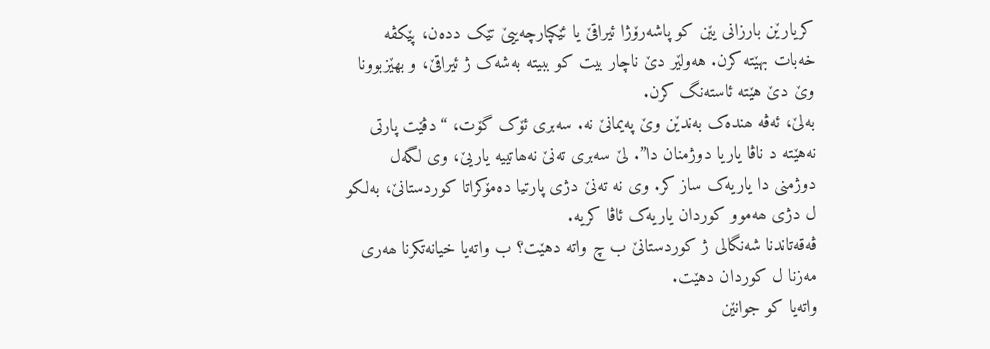کریارێن بارزانی یێن کو پاشەرۆژا ئیراقێ یا ئێکپارچەییێ تێک ددەن، پێکڤە خەبات بهێتە کرن. هەولێر دێ ناچار بیت کو ببیتە بەشەک ژ ئیراقێ، و بھێزبوونا وێ دێ هێتە ئاستەنگ کرن.
بەلێ، ئەڤە ھندەک بەندێن وێ پەیمانێ نە. سەبری ئۆک گۆت، “دڤێت پارتی نەهێتە د ناڤا یاریا دوژمنان دا”. لێ سەبری تەنێ نەھاتییە یاریێ، وی لگەل دوژمنی دا یاریەک ساز کر. وی نە تەنێ دژی پارتیا دەمۆکراتا کوردستانێ، بەلکو ل دژی ھەموو کوردان یاریەک ئاڤا کریە.
ڤەقەتاندنا شەنگالی ژ کوردستانێ ب چ واتە دهێت؟ ب واتەیا خیانەتکرنا ھەری مەزنا ل کوردان دهێت.
واتەیا کو جوانێن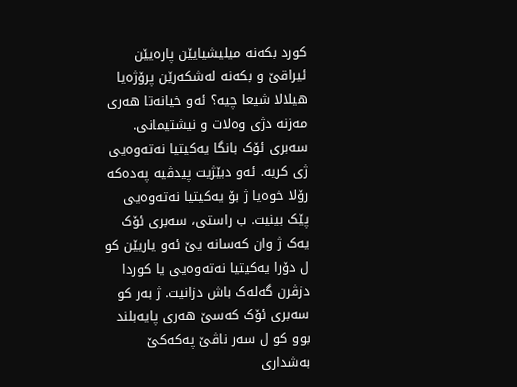کورد بکەنە میلیشیایێن پارەیێن ئیراقێ و بکەنە لەشکەرێن پرۆژەیا هیلالا شیعا چیە؟ ئەو خیانەتا ھەری مەزنە دژی وەلات و نیشتیمانی.
سەبری ئۆک بانگا یەکیتیا نەتەوەیی ژی کریە. ئەو دبێژیت پیدڤیە پەدەکە رۆلا خوەیا ژ بۆ یەکیتیا نەتەوەیی پێک بینیت. ب راستی، سەبری ئۆک یەک ژ وان کەسانە یێ ئەو یاریێن کو ل دۆرا یەکیتیا نەتەوەیی یا کوردا دزڤرن گەلەک باش دزانیت. ژ بەر کو سەبری ئۆک کەسێ ھەری پایەبلند بوو کو ل سەر ناڤێ پەکەکێ بەشداری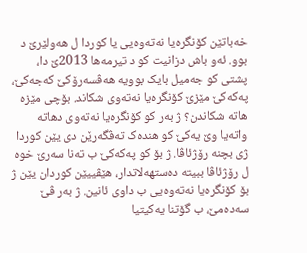خەباتێن کۆنگرەیا نەتەوەیی یا کوردا ل ھەولێرێ د بوو. ئەو باش دزانیت کو د تیرمەھا 2013ێ دا، پشتی کو جەمیل بایک بوویە ھەڤسەرۆکێ کەجەکێ، پەکەکێ مێزێ کۆنگرەیا نەتەوی شکاند. بۆچی مێزە هاتە شکاندن؟ ژ بەر کو کۆنگرەیا نەتەوی دھاتە واتەیا وێ یەکێ کو ھندەک تەڤگەرێن دی یێن کوردا ژی بچنە رۆژئاڤا. ژ بۆ کو پەکەکێ ب تەنا سەرێ خوە ل رۆژئاڤا ببیتە دەستھەلاتدار، ھێڤییێن کوردان یێن ژ بۆ کۆنگرەیا نەتەوەیی ب داوی ئانین. ژ بەر ڤێ سەدەمێ، ب گۆتنا یەکیتیا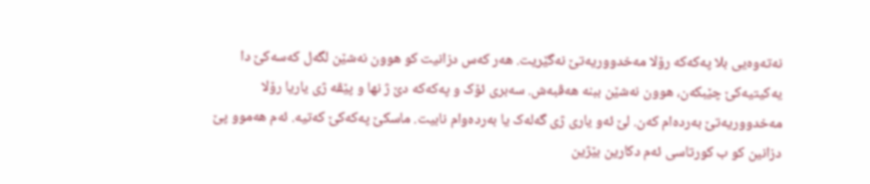نەتەوەیی بلا پەکەکە رۆلا مەخدووریەتێ نەگێریت. ھەر کەس دزانیت کو ھوون نەشێن لگەل کەسەکێ دا یەکیتیەکێ چێبکەن، ھوون نەشێن ببنە هەڤبەش. سەبری ئۆک و پەکەکە دێ ژ نھا و پێڤە ژی یاریا رۆلا مەخدووریەتێ بەردەام کەن. لێ ئەو یاری ژی گەلەک یا بەردەوام نابیت. ماسکێ پەکەکێ کەتیە. ئەم ھەموو پێ دزانین کو ب کورتاسی ئەم دکارین بێژین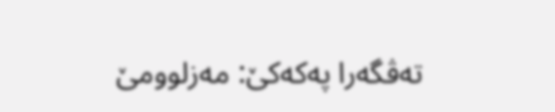تەڤگەرا پەکەکێ: مەزلوومێ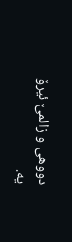دووھی و زالمێ ئیرۆ یە.